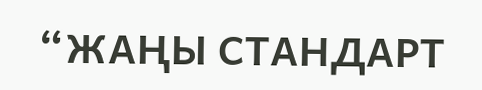“ЖАҢЫ СТАНДАРТ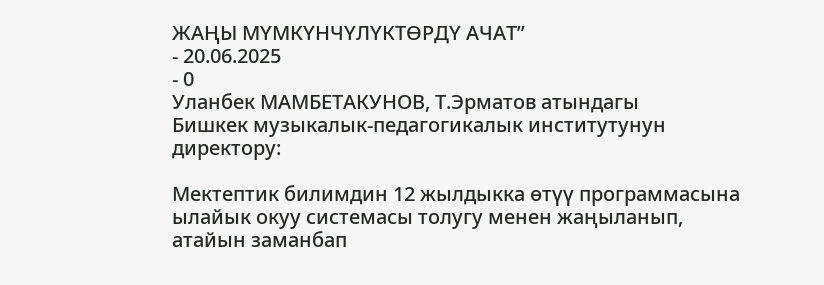ЖАҢЫ МҮМКҮНЧҮЛҮКТӨРДҮ АЧАТ”
- 20.06.2025
- 0
Уланбек МАМБЕТАКУНОВ, Т.Эрматов атындагы
Бишкек музыкалык-педагогикалык институтунун
директору:

Мектептик билимдин 12 жылдыкка өтүү программасына ылайык окуу системасы толугу менен жаңыланып, атайын заманбап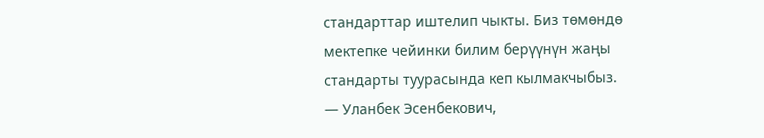стандарттар иштелип чыкты. Биз төмөндө мектепке чейинки билим берүүнүн жаңы стандарты туурасында кеп кылмакчыбыз.
— Уланбек Эсенбекович,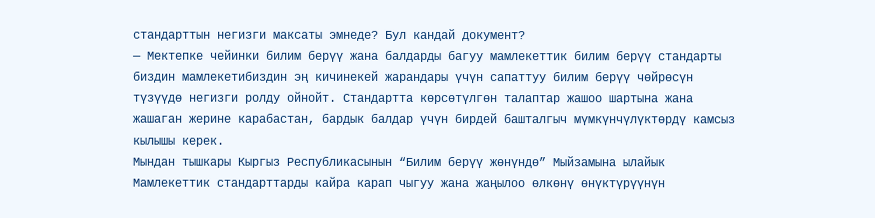стандарттын негизги максаты эмнеде? Бул кандай документ?
— Мектепке чейинки билим берүү жана балдарды багуу мамлекеттик билим берүү стандарты биздин мамлекетибиздин эң кичинекей жарандары үчүн сапаттуу билим берүү чөйрөсүн түзүүдө негизги ролду ойнойт. Стандартта көрсөтүлгөн талаптар жашоо шартына жана жашаган жерине карабастан, бардык балдар үчүн бирдей башталгыч мүмкүнчүлүктөрдү камсыз кылышы керек.
Мындан тышкары Кыргыз Республикасынын “Билим берүү жөнүндө” Мыйзамына ылайык Мамлекеттик стандарттарды кайра карап чыгуу жана жаңылоо өлкөнү өнүктүрүүнүн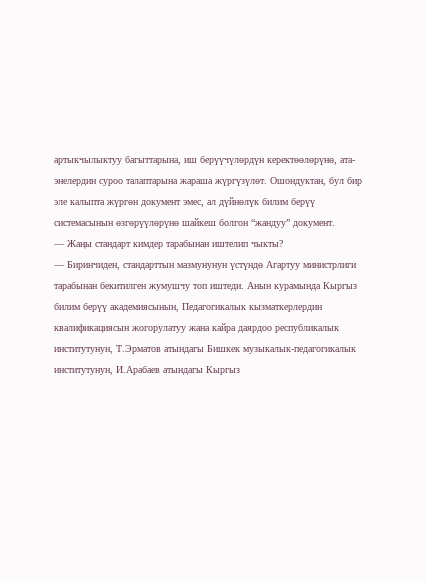артыкчылыктуу багыттарына, иш берүүчүлөрдүн керектөөлөрүнө, ата-энелердин суроо талаптарына жараша жүргүзүлөт. Ошондуктан, бул бир эле калыпта жүргөн документ эмес, ал дүйнөлүк билим берүү системасынын өзгөрүүлөрүнө шайкеш болгон “жандуу” документ.
— Жаңы стандарт кимдер тарабынан иштелип чыкты?
— Биринчиден, стандарттын мазмунунун үстүндө Агартуу министрлиги тарабынан бекитилген жумушчу топ иштеди. Анын курамында Кыргыз билим берүү академиясынын, Педагогикалык кызматкерлердин квалификациясын жогорулатуу жана кайра даярдоо республикалык институтунун, Т.Эрматов атындагы Бишкек музыкалык-педагогикалык институтунун, И.Арабаев атындагы Кыргыз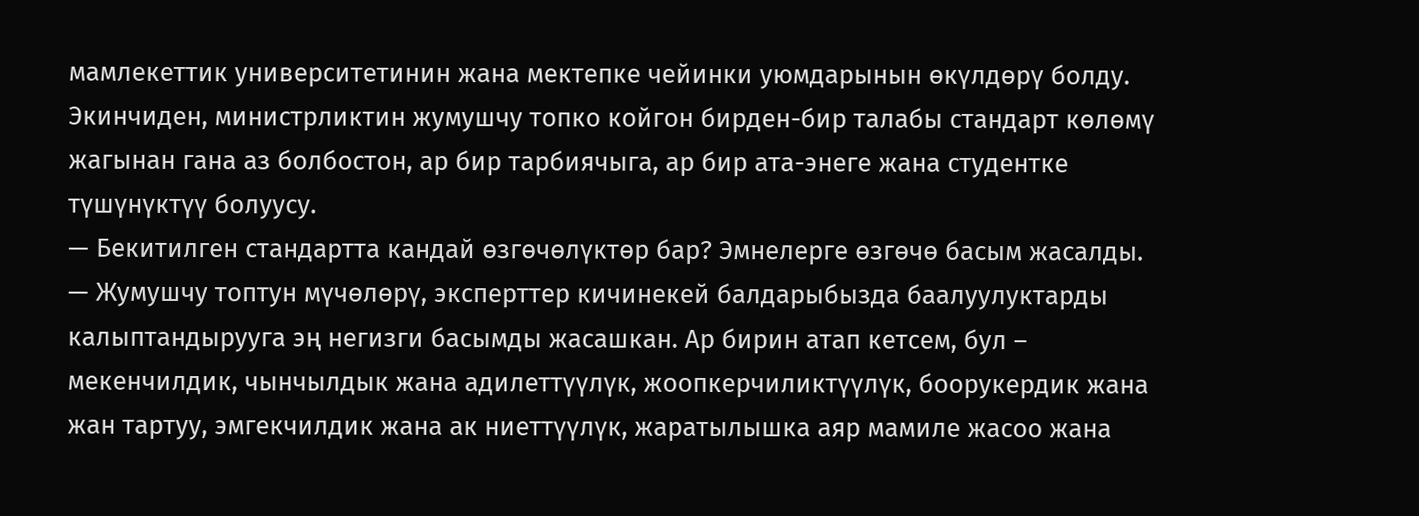мамлекеттик университетинин жана мектепке чейинки уюмдарынын өкүлдөрү болду. Экинчиден, министрликтин жумушчу топко койгон бирден-бир талабы стандарт көлөмү жагынан гана аз болбостон, ар бир тарбиячыга, ар бир ата-энеге жана студентке түшүнүктүү болуусу.
— Бекитилген стандартта кандай өзгөчөлүктөр бар? Эмнелерге өзгөчө басым жасалды.
— Жумушчу топтун мүчөлөрү, эксперттер кичинекей балдарыбызда баалуулуктарды калыптандырууга эң негизги басымды жасашкан. Ар бирин атап кетсем, бул – мекенчилдик, чынчылдык жана адилеттүүлүк, жоопкерчиликтүүлүк, боорукердик жана жан тартуу, эмгекчилдик жана ак ниеттүүлүк, жаратылышка аяр мамиле жасоо жана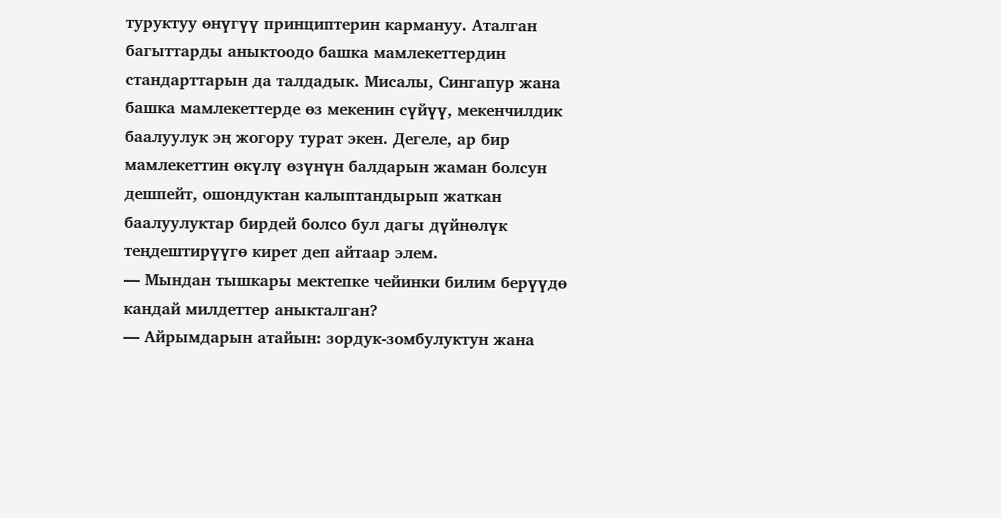туруктуу өнүгүү принциптерин кармануу. Аталган багыттарды аныктоодо башка мамлекеттердин стандарттарын да талдадык. Мисалы, Сингапур жана башка мамлекеттерде өз мекенин сүйүү, мекенчилдик баалуулук эң жогору турат экен. Дегеле, ар бир мамлекеттин өкүлү өзүнүн балдарын жаман болсун дешпейт, ошондуктан калыптандырып жаткан баалуулуктар бирдей болсо бул дагы дүйнөлүк теңдештирүүгө кирет деп айтаар элем.
— Мындан тышкары мектепке чейинки билим берүүдө кандай милдеттер аныкталган?
— Айрымдарын атайын: зордук-зомбулуктун жана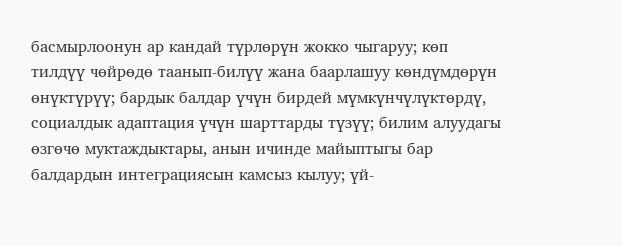басмырлоонун ар кандай түрлөрүн жокко чыгаруу; көп тилдүү чөйрөдө таанып-билүү жана баарлашуу көндүмдөрүн өнүктүрүү; бардык балдар үчүн бирдей мүмкүнчүлүктөрдү, социалдык адаптация үчүн шарттарды түзүү; билим алуудагы өзгөчө муктаждыктары, анын ичинде майыптыгы бар балдардын интеграциясын камсыз кылуу; үй-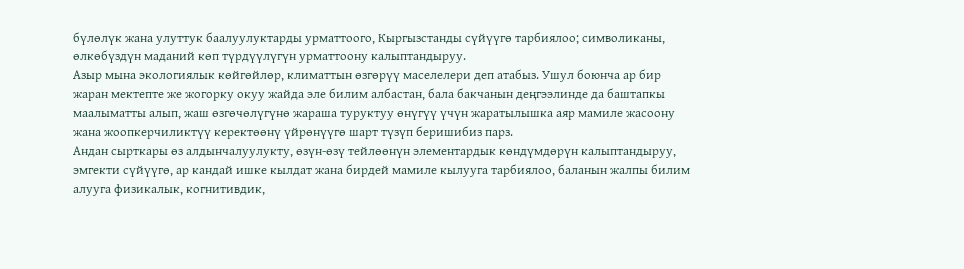бүлөлүк жана улуттук баалуулуктарды урматтоого, Кыргызстанды сүйүүгө тарбиялоо; символиканы, өлкөбүздүн маданий көп түрдүүлүгүн урматтоону калыптандыруу.
Азыр мына экологиялык көйгөйлөр, климаттын өзгөрүү маселелери деп атабыз. Ушул боюнча ар бир жаран мектепте же жогорку окуу жайда эле билим албастан, бала бакчанын деңгээлинде да баштапкы маалыматты алып, жаш өзгөчөлүгүнө жараша туруктуу өнүгүү үчүн жаратылышка аяр мамиле жасоону жана жоопкерчиликтүү керектөөнү үйрөнүүгө шарт түзүп беришибиз парз.
Андан сырткары өз алдынчалуулукту, өзүн-өзү тейлөөнүн элементардык көндүмдөрүн калыптандыруу, эмгекти сүйүүгө, ар кандай ишке кылдат жана бирдей мамиле кылууга тарбиялоо, баланын жалпы билим алууга физикалык, когнитивдик,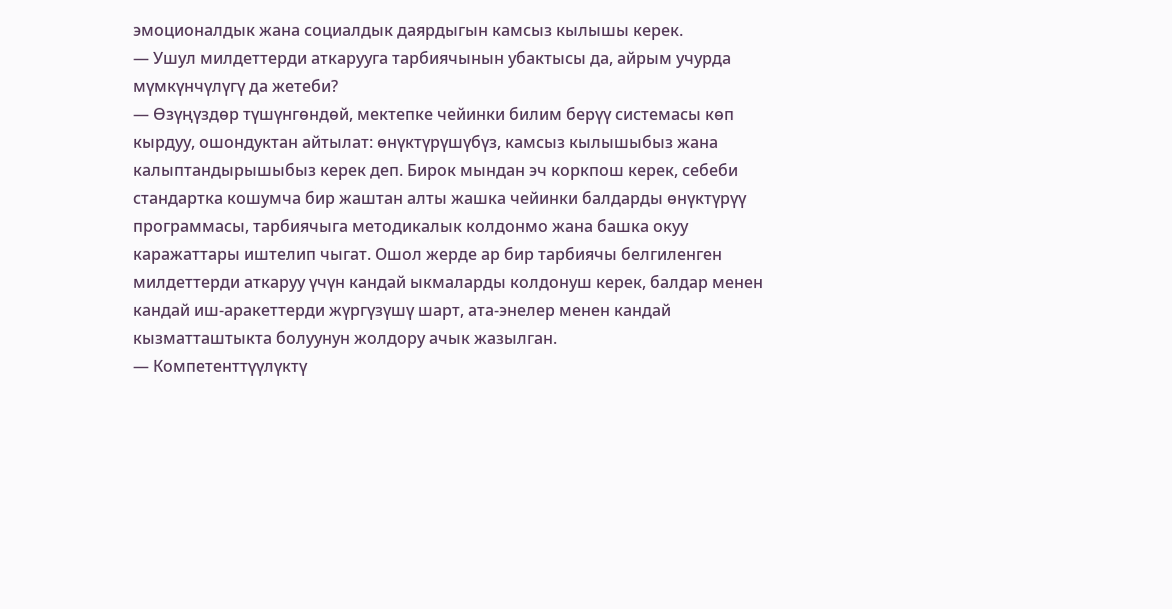эмоционалдык жана социалдык даярдыгын камсыз кылышы керек.
— Ушул милдеттерди аткарууга тарбиячынын убактысы да, айрым учурда мүмкүнчүлүгү да жетеби?
— Өзүңүздөр түшүнгөндөй, мектепке чейинки билим берүү системасы көп кырдуу, ошондуктан айтылат: өнүктүрүшүбүз, камсыз кылышыбыз жана калыптандырышыбыз керек деп. Бирок мындан эч коркпош керек, себеби стандартка кошумча бир жаштан алты жашка чейинки балдарды өнүктүрүү программасы, тарбиячыга методикалык колдонмо жана башка окуу каражаттары иштелип чыгат. Ошол жерде ар бир тарбиячы белгиленген милдеттерди аткаруу үчүн кандай ыкмаларды колдонуш керек, балдар менен кандай иш-аракеттерди жүргүзүшү шарт, ата-энелер менен кандай кызматташтыкта болуунун жолдору ачык жазылган.
— Компетенттүүлүктү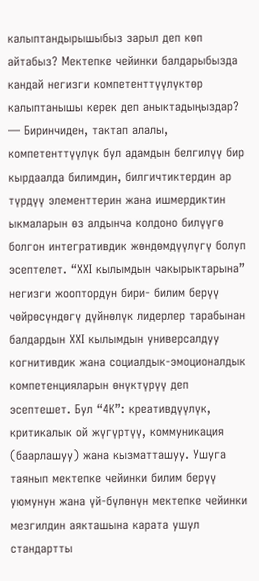калыптандырышыбыз зарыл деп көп айтабыз? Мектепке чейинки балдарыбызда кандай негизги компетенттүүлүктөр калыптанышы керек деп аныктадыңыздар?
— Биринчиден, тактап алалы, компетенттүүлүк бул адамдын белгилүү бир кырдаалда билимдин, билгичтиктердин ар түрдүү элементтерин жана ишмердиктин ыкмаларын өз алдынча колдоно билүүгө болгон интегративдик жөндөмдүүлүгү болуп эсептелет. “XXI кылымдын чакырыктарына” негизги жооптордун бири- билим берүү чөйрөсүндөгү дүйнөлүк лидерлер тарабынан балдардын XXI кылымдын универсалдуу когнитивдик жана социалдык-эмоционалдык компетенцияларын өнүктүрүү деп эсептешет. Бул “4K”: креативдүүлүк, критикалык ой жүгүртүү, коммуникация (баарлашуу) жана кызматташуу. Ушуга таянып мектепке чейинки билим берүү уюмунун жана үй-бүлөнүн мектепке чейинки мезгилдин аякташына карата ушул стандартты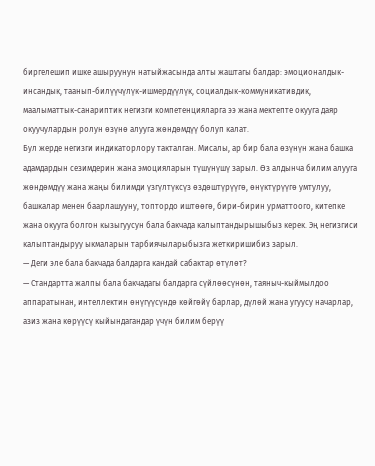биргелешип ишке ашыруунун натыйжасында алты жаштагы балдар: эмоционалдык-инсандык, таанып-билүүчүлүк-ишмердүүлүк, социалдык-коммуникативдик, маалыматтык-санариптик негизги компетенцияларга ээ жана мектепте окууга даяр окуучулардын ролун өзүнө алууга жөндөмдүү болуп калат.
Бул жерде негизги индикаторлору такталган. Мисалы, ар бир бала өзүнүн жана башка адамдардын сезимдерин жана эмоцияларын түшүнүшү зарыл. Өз алдынча билим алууга жөндөмдүү жана жаңы билимди үзгүлтүксүз өздөштүрүүгө, өнүктүрүүгө умтулуу, башкалар менен баарлашууну, топтордо иштөөгө, бири-бирин урматтоого, китепке жана окууга болгон кызыгуусун бала бакчада калыптандырышыбыз керек. Эң негизгиси калыптандыруу ыкмаларын тарбиячыларыбызга жеткиришибиз зарыл.
— Деги эле бала бакчада балдарга кандай сабактар өтүлөт?
— Стандартта жалпы бала бакчадагы балдарга сүйлөөсүнөн, таяныч-кыймылдоо аппаратынан, интеллектин өнүгүүсүндө көйгөйү барлар, дүлөй жана угуусу начарлар, азиз жана көрүүсү кыйындагандар үчүн билим берүү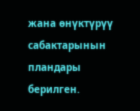жана өнүктүрүү сабактарынын пландары берилген.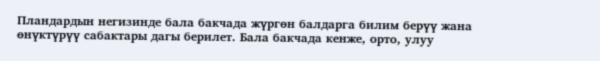Пландардын негизинде бала бакчада жүргөн балдарга билим берүү жана өнүктүрүү сабактары дагы берилет. Бала бакчада кенже, орто, улуу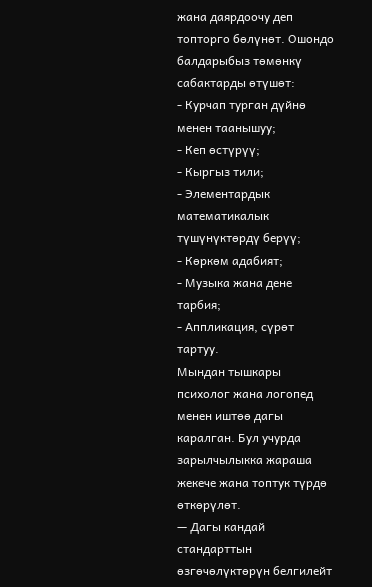жана даярдоочу деп топторго бөлүнөт. Ошондо балдарыбыз төмөнкү сабактарды өтүшөт:
- Курчап турган дүйнө менен таанышуу;
- Кеп өстүрүү;
- Кыргыз тили;
- Элементардык математикалык түшүнүктөрдү берүү;
- Көркөм адабият;
- Музыка жана дене тарбия;
- Аппликация, сүрөт тартуу.
Мындан тышкары психолог жана логопед менен иштөө дагы каралган. Бул учурда зарылчылыкка жараша жекече жана топтук түрдө өткөрүлөт.
— Дагы кандай стандарттын өзгөчөлүктөрүн белгилейт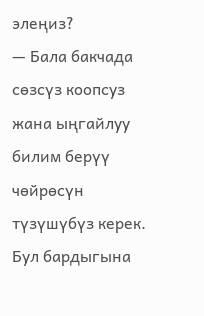элеңиз?
— Бала бакчада сөзсүз коопсуз жана ыңгайлуу билим берүү чөйрөсүн түзүшүбүз керек. Бул бардыгына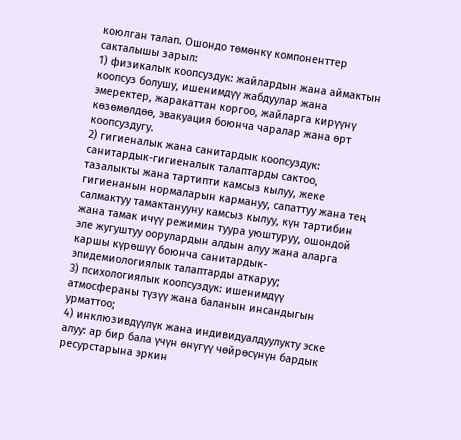коюлган талап. Ошондо төмөнкү компоненттер сакталышы зарыл:
1) физикалык коопсуздук: жайлардын жана аймактын коопсуз болушу, ишенимдүү жабдуулар жана эмеректер, жаракаттан коргоо, жайларга кирүүнү көзөмөлдөө, эвакуация боюнча чаралар жана өрт коопсуздугу.
2) гигиеналык жана санитардык коопсуздук: санитардык-гигиеналык талаптарды сактоо, тазалыкты жана тартипти камсыз кылуу, жеке гигиенанын нормаларын кармануу, сапаттуу жана тең салмактуу тамактанууну камсыз кылуу, күн тартибин жана тамак ичүү режимин туура уюштуруу, ошондой эле жугуштуу оорулардын алдын алуу жана аларга каршы күрөшүү боюнча санитардык- эпидемиологиялык талаптарды аткаруу;
3) психологиялык коопсуздук: ишенимдүү атмосфераны түзүү жана баланын инсандыгын урматтоо;
4) инклюзивдүүлүк жана индивидуалдуулукту эске алуу: ар бир бала үчүн өнүгүү чөйрөсүнүн бардык ресурстарына эркин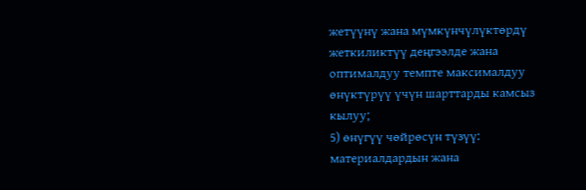жетүүнү жана мүмкүнчүлүктөрдү жеткиликтүү деңгээлде жана оптималдуу темпте максималдуу өнүктүрүү үчүн шарттарды камсыз кылуу;
5) өнүгүү чөйрөсүн түзүү: материалдардын жана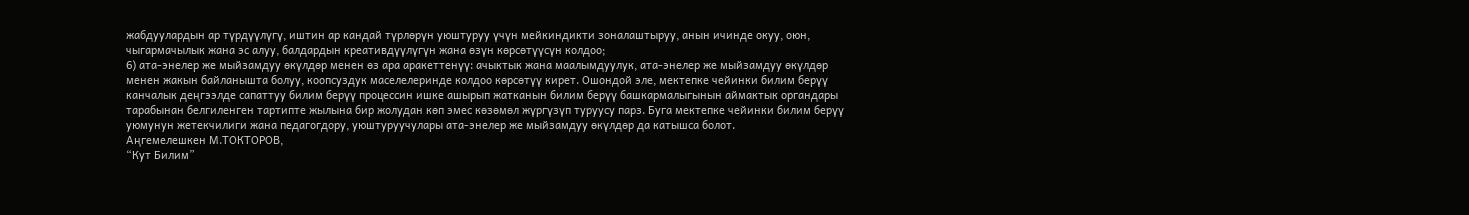жабдуулардын ар түрдүүлүгү, иштин ар кандай түрлөрүн уюштуруу үчүн мейкиндикти зоналаштыруу, анын ичинде окуу, оюн, чыгармачылык жана эс алуу, балдардын креативдүүлүгүн жана өзүн көрсөтүүсүн колдоо;
6) ата-энелер же мыйзамдуу өкүлдөр менен өз ара аракеттенүү: ачыктык жана маалымдуулук, ата-энелер же мыйзамдуу өкүлдөр менен жакын байланышта болуу, коопсуздук маселелеринде колдоо көрсөтүү кирет. Ошондой эле, мектепке чейинки билим берүү канчалык деңгээлде сапаттуу билим берүү процессин ишке ашырып жатканын билим берүү башкармалыгынын аймактык органдары тарабынан белгиленген тартипте жылына бир жолудан көп эмес көзөмөл жүргүзүп туруусу парз. Буга мектепке чейинки билим берүү уюмунун жетекчилиги жана педагогдору, уюштуруучулары ата-энелер же мыйзамдуу өкүлдөр да катышса болот.
Аңгемелешкен М.ТОКТОРОВ,
“Кут Билим”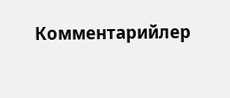Комментарийлер